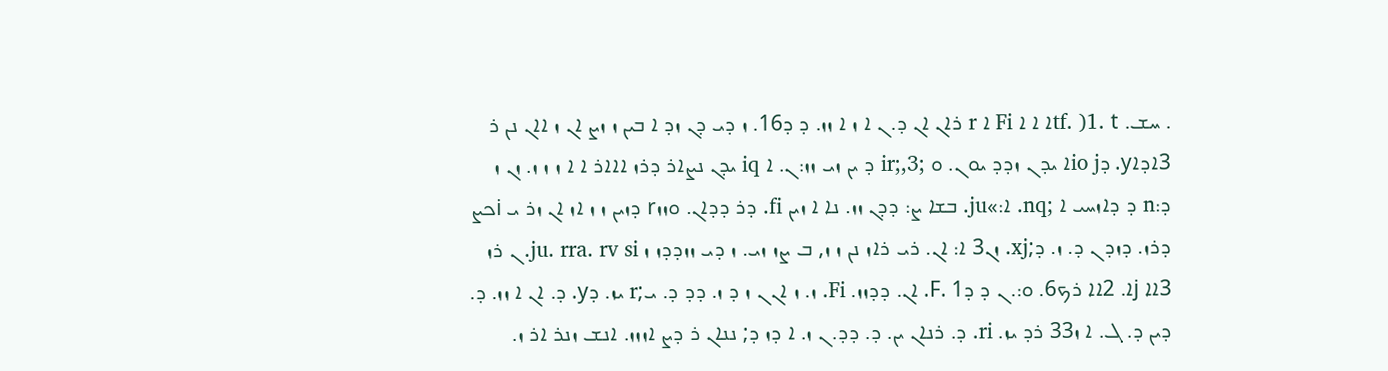. ܚܫ. tf. )1. tܐ ܐ ܐ Fi ܐ r ܪܐܢ ܐܢ ܕ. ܢ ܐ ܙ ܐ ܙܙ. ܕ ܕ16. ܙ ܕܝ ܕܢ ܙܕ ܐ ܒܝܢ ܙ ܙܨ ܐܢ ܙ ܐܐܢ ܢܢ ܪ 3ܐܕܐy. ܕio jܐ ܝܕ ܢ ܙܕܕ ܝܘ ܢ. ܘ ;3,;ir ܕ ܝܢ ܙܝ ܙܙ: ܢ. ܐ iq ܝܕܢ ܢܨܐܪ ܕܪܙ ܐܐܐܪ ܐ ܐ ܙ ܙ ܙ. ܙܢ ܙ ܕ:n ܕ ܕܐܙܚܝ ܐ ;nq. ܐ:»ju. ܒܫܐ ܨ: ܕܕܢ ܙܙ. ܢܐ ܐ ܙܝܢ fi. ܕܪ ܕܕܐܢ. ܘܙܙr ܕܙܝܢ ܙ ܙ ܐܙ ܐܢ ܙܪ ܝ iܟܨ ܕܪܙ. ܕܙܕ ܢ ܕ. ܙ. ܕ;xj. ܙܢ3 ܐ: ܐܢ. ܪܝ ܪܐܙ ܢܢ ܙ ܙ, ܒ ܨܙ ܙܝ. ܙ ܕܝ ܙܙܕܕܙ ܙ ju. rra. rv si. ܢ ܪܙ 3ܐܐ jܐ. 2ܐܐ ܪܟ6. ܘ:. ܢ ܕ ܕF. 1. ܐܢ. ܕܕܙܙ. Fi. ܙ. ܙ ܐܢ ܢ ܙ ܕ ܙ. ܕܕ ܕ. ܝ;r ܝܙ. ܕy. ܕ. ܐܢ ܐ ܙܙ. ܕ. ܕܝܢ ܕ. ܓ. ܐ ܙ33 ܪܕ ܝܙ. ri. ܕ. ܪܢܐܢ ܝܢ. ܕ. ܕܕ. ܢ ܙ. ܐ ܕܙ ܕ; ܢܢܐܢ ܪ ܕܨ ܐܙܙܙ. ܐܢܫ ܙܢܪ ܐܪ ܙ.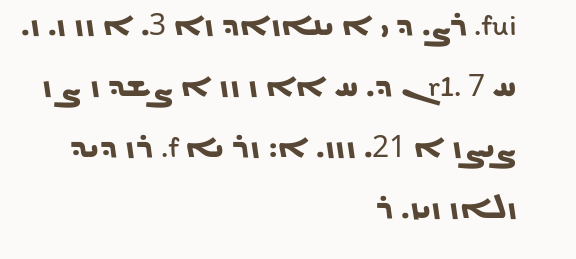fui. ܪܨ. ܕ ܝ ܐ ܝܢܐܙܐܕ ܙܐ 3. ܐ ܙܙ ܙ. ܙ. ܚ r1. 7ܢ ܕ. ܚ ܐܐ ܙ ܙܙ ܐ ܨܫܕ ܙ ܨ ܙ ܨܝܨܙ ܐ 21. ܙܙܙ. ܐ: ܙܪ ܝܐ f. ܪܙ ܕܝܕ ܙܠܐܙ ܙܝܙ. ܪ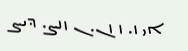ܐܝ ܙ. ܙ ܙܢ. ܢ ܙܢܨ. ܕܝܨ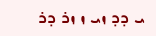ܝ ܕܕ ܙܝ ܙ ܙܪ ܕܪ